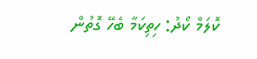ކޮލަމް ކޯދު: ހިތިކަމާ ބެހޭ ގޮތުން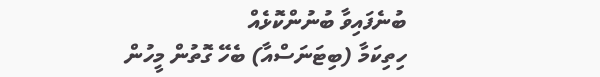ބުނެފައިވާ ބުނުންކޮޅެއް
ހިތިކަމާ (ބިޓަނަސްއާ) ބެހޭ ގޮތުން މީހުން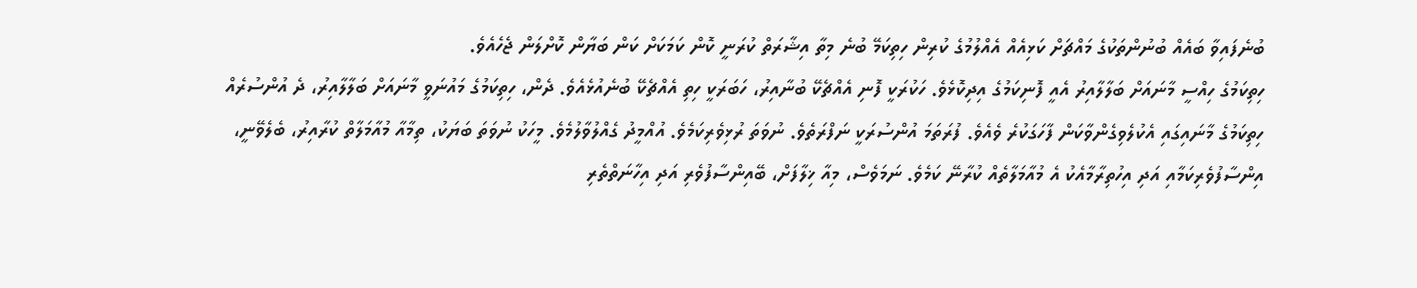ބުނެފައިވާ ބައެއް ބުނުންތަކުގެ މައްޗަށް ކަޅިއެއް އެއްލުމުގެ ކުރިން ހިތިކަމޭ ބުނެ މިތާ އިޝާރަތް ކުރަނީ ކޮން ކަމަކަށް ކަން ބަޔާން ކޮށްލަން ޖެހެއެވެ.
ހިތިކަމުގެ ހިއްސީ މާނައަށް ބަލާލާއިރު އެއީ ފޮނިކަމުގެ އިދިކޮޅެވެ. ހަކުރަކީ ފޮނި އެއްޗެކޭ ބުނާއިރު، ހަބަރަކީ ހިތި އެއްޗެކޭ ބުނެއުޅެއެވެ. ދެން، ހިތިކަމުގެ މައުނަވީ މާނައަށް ބަލާލާއިރު، ދެ އުންސުރެއް ހިތިކަމުގެ މާނައިގައި އެކުލެވިގެންވާކަން ފާހަގަކުރެ ވެއެވެ. ފުރަތަމަ އުންސުރަކީ ނަފްރަތެވެ. ނުވަތަ ރުޅިވެރިކަމެވެ. އުއްމީދު ގެއްލުވާލުމެވެ. މީހަކު ނުވަތަ ބަޔަކު، ތިމާއާ މުއާމަލާތް ކުރާއިރު، ބެލެވޭނީ، އިންސާފުވެރިކަމާއި އަދި އިހުތިރާމާއެކު އެ މުއާމަލާތެއް ކުރާނޭ ކަމެވެ. ނަމަވެސް، މިއާ ޚިލާފަށް، ބޭއިންސާފުވެރި އަދި އިހާނަތްތެރި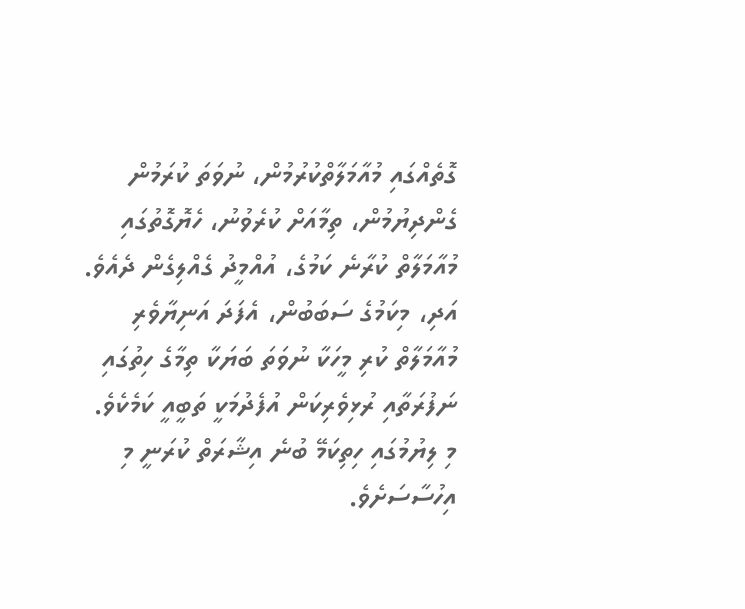ގޮތެއްގައި މުއާމަލާތްކުރުމުން، ނުވަތަ ކުރަމުން ގެންދިޔުމުން، ތިމާއަށް ކުރެވުނު، ހެޔޮގޮތުގައި މުއާމަލާތް ކުރާނެ ކަމުގެ، އުއްމީދު ގެއްލިގެން ދެއެވެ. އަދި، މިކަމުގެ ސަބަބުން، އެފަދަ އަނިޔާވެރި މުއާމަލާތް ކުރި މީހަކާ ނުވަތަ ބަޔަކާ ތިމާގެ ހިތުގައި ނަފުރަތާއި ރުޅިވެރިކަން އުފެދުމަކީ ތަބީއީ ކަމެކެވެ. މި ލިޔުމުގައި ހިތިކަމޭ ބުނެ އިޝާރަތް ކުރަނީ މި އިހުސާސަށެވެ.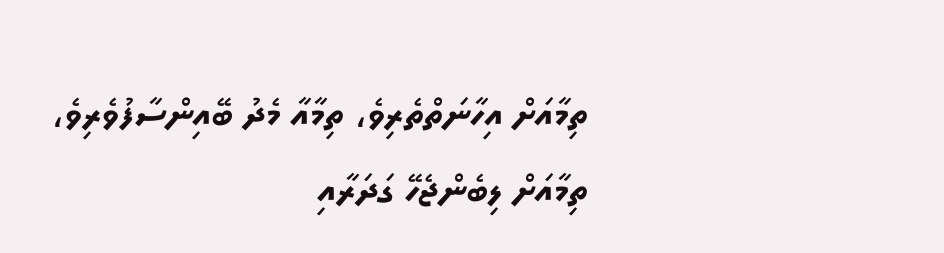ތިމާއަށް އިހާނަތްތެރިވެ، ތިމާއާ މެދު ބޭއިންސާފުވެރިވެ، ތިމާއަށް ލިބެންޖެހޭ ގަދަރާއި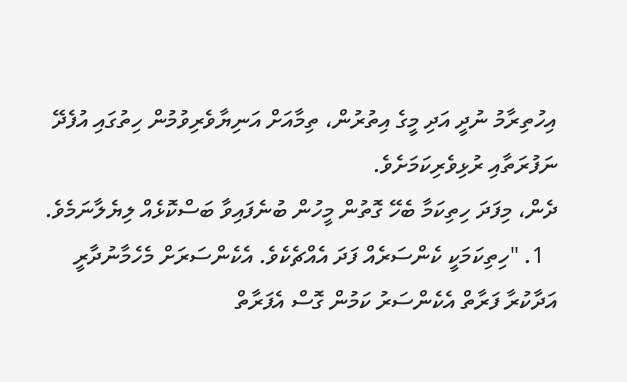އިހުތިރާމު ނުދީ އަދި މީގެ އިތުރުން، ތިމާއަށް އަނިޔާވެރިވުމުން ހިތުގައި އުފެދޭ ނަފުރަތާއި ރުޅިވެރިކަމަށެވެ.
ދެން، މިފަދަ ހިތިކަމާ ބެހޭ ގޮތުން މީހުން ބުނެފައިވާ ބަސްކޮޅެއް ލިޔެލާނަމެވެ.
  1. "ހިތިކަމަކީ ކެންސަރެއް ފަދަ އެއްޗެކެވެ. އެކެންސަރަށް މެހެމާނުދާރީ އަދާކުރާ ފަރާތް އެކެންސަރު ކަމުން ގޮސް އެފަރާތް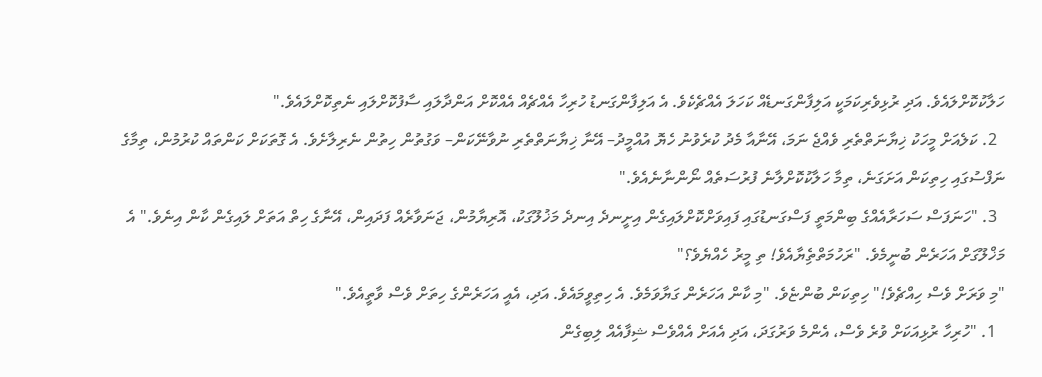ހަލާކުކޮށްލައެވެ. އަދި ރުޅިވެރިކަމަކީ އަލިފާންގަނޑެއް ކަހަލަ އެއްޗެކެވެ. އެ އަލިފާންގަނޑު ހުރިހާ އެއްޗެއް އެއްކޮށް އަންދާލައި ސާފުކޮށްލައި ނެތިކޮށްލައެވެ."
  2. ކަލެއަށް މީހަކު ޚިޔާނަތްތެރި ވެއްޖެ ނަމަ، އޭނާއާ މެދު ކުރެވުނު ހެޔޮ އުއްމީދު– އޭނާ ޚިޔާނަތްތެރި ނުވާނޭކަން– ވަގުތުން ހިތުން ނެރިލާށެވެ. އެ ގޮތަކަށް ކަންތައް ކުރުމުން، ތިމާގެ ނަފްސުގައި ހިތިކަން އަށަގަނެ، ތިމާ ހަލާކުކޮށްލާނެ ފުރުސަތެއް ނޯންނާނެއެވެ."
  3. "ހަނަފަސް ސަހަރާއެއްގެ ބިންމަތީ ފަސްގަނޑުގައި ފައިވަށްކޮށްލައިގެން އިށީނދެ އިނދެ މަޚުލޫގަކު، އޮރިޔާމުން، ޖަނަވާރެއް ފަދައިން، އޭނާގެ ހިތް އަތަށް ލައިގެން ކާން އިނެވެ." އެ މަޚްލޫގަށް އަހަރެން ބުނީމެވެ. "ރަހުމަތްތެިޔާއެވެ! ތި މީރު ހެއްޔެވެ؟"
"މި ވަރަށް ވެސް ހިއްޗެވެ!" ހިތިކަން ބުންޏެވެ. "މި ކާން އަހަރެން ގަޔާވަމެވެ. އެ ހިތިވީމައެވެ. އަދި، އެއީ އަހަރެންގެ ހިތަށް ވެސް ވާތީއެވެ."
  1. "ހުރިހާ ރުޅިއަކަށް ވުރެ ވެސް، އެންމެ ވަރުގަދަ، އަދި އެއަށް އެއްވެސް ޝިފާއެއް ލިބިގެން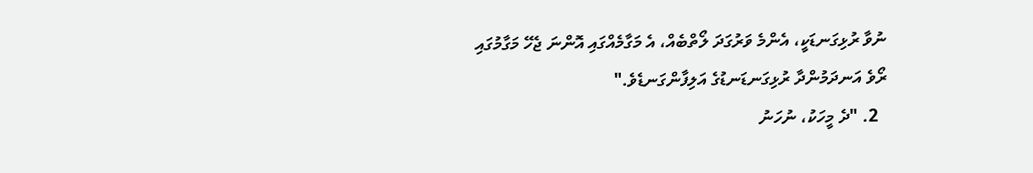ނުވާ ރުޅިގަނޑަކީ، އެންމެ ވަރުގަދަ ލޯތްބެއް، އެ މަގާމެއްގައި އޮންނަ ޖެހޭ މަގާމުގައި ރޯވެ އަނދަމުންދާ ރުޅިގަނޑަނޑުގެ އަލިފާންގަނޑެވެ."
  2. "ދެ މީހަކު، ނުހަނު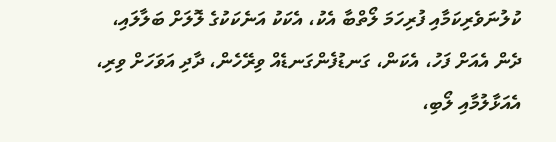ކުލުނަވެރިކަމާއި ފުރިހަމަ ލޯތްބާ އެކު، އެކަކު އަނެކަކުގެ ލޮލަށް ބަލާލައި، ދެން އެއަށް ފަހު، އެކަން، ގަނޑުފެންގަނޑެއް ވިރޭހެން، ދާދި އަވަހަށް ވިރި، އެއަޅާލުމާއި ލޯބި،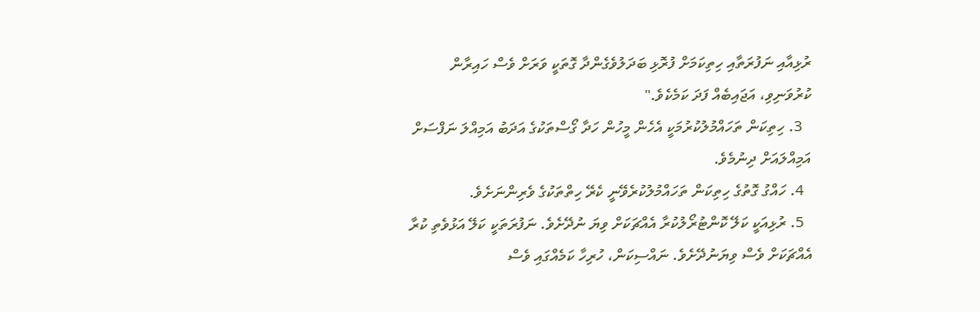ރުޅިއާއި ނަފުރަތާއި ހިތިކަމަށް ފުރޮޅި ބަދަލުވެގެންދާ ގޮތަކީ ވަރަށް ވެސް ހައިރާން ކުރުވަނިވި، އަޖައިބެއް ފަދަ ކަމެކެވެ."
  3. ހިތިކަން ތަހައްމުލުކުރުމަކީ އެހެން މީހުން ހަދާ ގޯސްތަކުގެ އަދަބު އަމިއްލަ ނަފްސަށް އަމިއްލައަށް ދިނުމެވެ.
  4. ހައްގު ގޮތުގެ ހިތިކަން ތަހައްމުލުކުރެވޭނީ ކެރޭ ހިތްތަކުގެ ވެރިންނަށެވެ.
  5. ރުޅިއަކީ ކަލޭ ކޮންޓުރޯލުކުރާ އެއްޗަކަށް ވިޔަ ނުދޭށެވެ. ނަފުރަތަކީ ކަލޭ އަޅުވެތި ކުރާ އެއްޗަކަށް ވެސް ވިޔަނުދޭށެވެ. ނައްސިކަން، ހުރިހާ ކަމެއްގައި ވެސް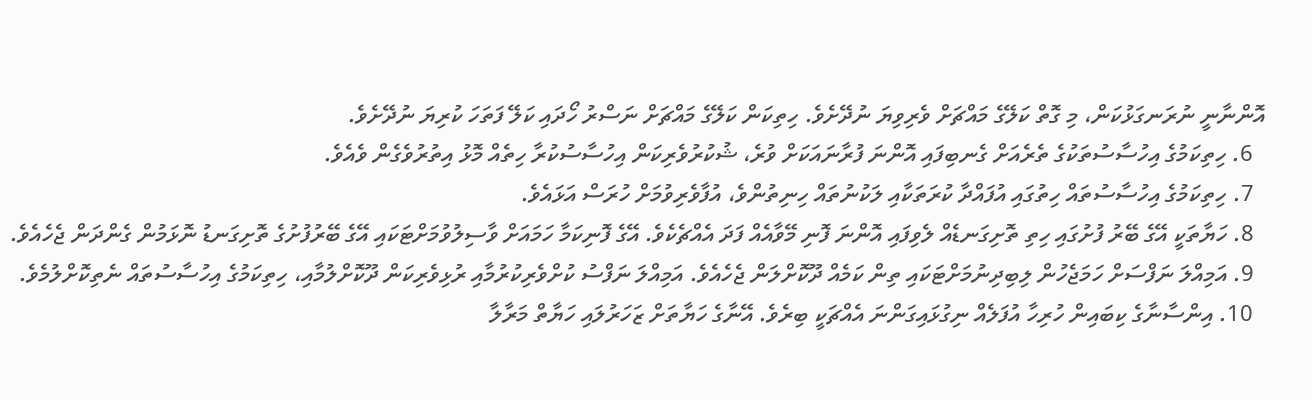އޮންނާނީ ނުރަނގަޅުކަން، މި ގޮތް ކަލޭގެ މައްޗަށް ވެރިވިޔަ ނުދޭށެވެ. ހިތިކަން ކަލޭގެ މައްޗަށް ނަސްރު ހޯދައި ކަލޭ ފަތަހަ ކުރިޔަ ނުދޭށެވެ.
  6. ހިތިކަމުގެ އިހުސާސުތަކުގެ ތެރެއަށް ގެނބިފައި އޮންނަ ފުރާނައަކަށް ވުރެ، ޝުކުރުވެރިކަން އިހުސާސުކުރާ ހިތެއް މޮޅު އިތުރުވެގެން ވެއެވެ.
  7. ހިތިކަމުގެ އިހުސާސުތައް ހިތުގައި އުފައްދާ ކުރަތަކާއި ލަކުނުތައް ހިނިތުންވެ، އުފާވެރިވުމަށް ހުރަސް އަޅައެވެ.
  8. ހަޔާތަކީ އޭގެ ބޭރު ފުށުގައި ހިތި ތޮށިގަނޑެއް ލެވިފައި އޮންނަ ފޮނި މޭވާއެއް ފަދަ އެއްޗެކެވެ. އޭގެ ފޮނިކަމާ ހަމައަށް ވާސިލުވުމަށްޓަކައި އޭގެ ބޭރުފުށުގެ ތޮށިގަނޑު ނޮޅަމުން ގެންދަން ޖެހެއެވެ.
  9. އަމިއްލަ ނަފްސަށް ހަމަޖެހުން ލިބިދިނުމަށްޓަކައި ތިން ކަމެއް ދޫކޮށްލަން ޖެހެއެވެ. އަމިއްލަ ނަފްސު ކުށްވެރިކުރުމާއި ރުޅިވެރިކަން ދޫކޮށްލުމާއި، ހިތިކަމުގެ އިހުސާސުތައް ނެތިކޮށްލުމެވެ.
  10. އިންސާނާގެ ކިބައިން ހުރިހާ އުފަލެއް ނިގުޅައިގަންނަ އެއްޗަކީ ބިރެވެ. އޭނާގެ ހަޔާތަށް ޒަހަރުލައި ހަޔާތް މަރާލާ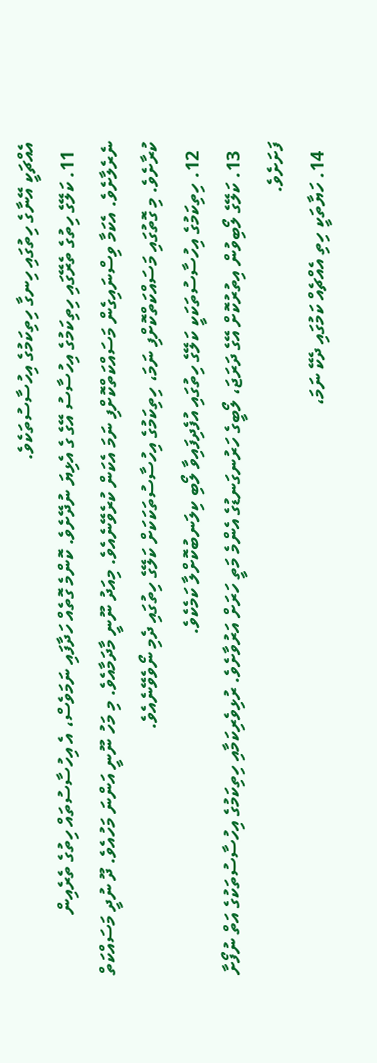އެއްޗަކީ އޭނާގެ ހިތުގައި ހިނގާ ހިތިކަމުގެ އިހުސާސުތަކެވެ.
  11. ކަލޭގެ ހިތުގެ ތެރޭގައި ހިތިކަމުގެ އިހުސާސު އޭގެ ގެ އެޅިޔަ ނުދޭށެވެ. ކޮންމެ ގޮތެއް ހަދާފައި ނަމަވެސް، އެ އިހުސާސުތައް ހިތުގެ ތެރެއިން ނެރެލާށެވެ. އެކަމާ ވިސްނައިގެން މަސައްކަތްކޮށްފި ނަމަ އެކަން ކުރެވޭނެއެވެ. މިއަދު ނޫނީ މާދަމާއެވެ. މި މަހު ނޫނީ އަންނަ މަހުއެވެ. ދޫ ނުދީ މަސައްކަތް ކުރާށެވެ. މި ގޮތުގައި މަސައްކަތްކޮށްފި ނަމަ، ހިތިކަމުގެ އިހުސާސުތަކަކަށް ކަލޭގެ ހިތުގައި ދެމި ނޯވެވޭނެއެވެ.
  12. ހިތިކަމުގެ އިހުސާސުތަކަކީ ކަލޭގެ ހިތުގައި އުފެދިފައިވާ ލޯބި ކިލަނބުކޮށްލާ ކަމެކެވެ.
  13. ކަލޭގެ ލޯބިވުން އިތުރުކޮށް އޭގެ ދަރަޖަ، ލޯބީގެ ހަރުނގަނޑުގެ އެންމެ މަތީ ހަރަށް އަރުވާށެވެ. ރުޅިވެރިކަމާއި ހިތިކަމުގެ އިހުސާސުތަކުގެ އަތް ނުފޯށާ ފަށަށެވެ.
  14. ހަޔާތަކީ ހިތި އެއްޗެއް ކަމުގައި ދެކޭ ނަމަ،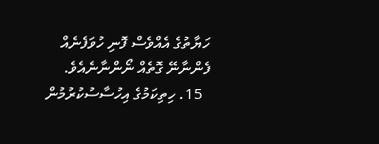ހަޔާތުގެ އެއްވެސް ފޮނި ހުވަފެނެއް ފެންނާނޭ ގޮތެއް ނޯންނާނެއެވެ.
  15. ހިތިކަމުގެ އިހުސާސުކުރުމުން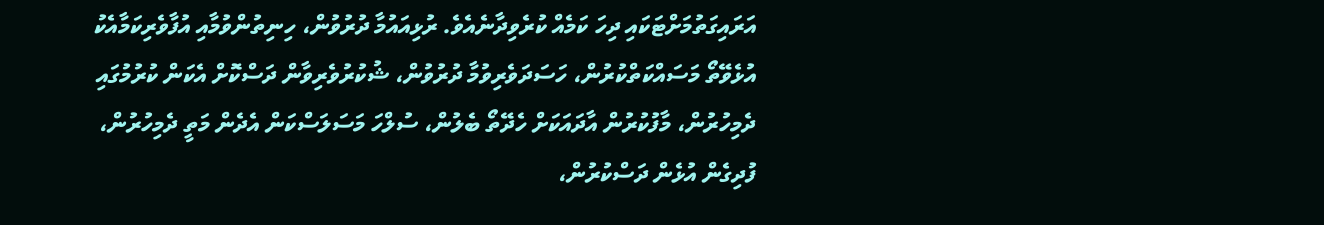އަރައިގަތުމަށްޓަކައި ދިހަ ކަމެއް ކުރެވިދާނެއެވެ. ރުޅިއައުމާ ދުރުވުން، ހިނިތުންވުމާއި އުފާވެރިކަމާއެކު އުޅެވޭތޯ މަސައްކަތްކުރުން، ހަސަދަވެރިވުމާ ދުރުވުން، ޝުކުރުވެރިވާން ދަސްކޮށް އެކަން ކުރުމުގައި ދެމިހުރުން، މާފުކުރުން އާދައަކަށް ހެދޭތޯ ބެލުން، ސުލްހަ މަސަލަސްކަން އެދެން މަތީ ދެމިހުރުން، ފުދިގެން އުޅެން ދަސްކުރުން،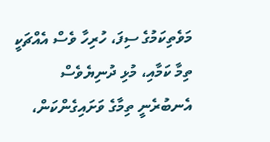މަވެތިކަމުގެ ސިފަ، ހުރިހާ ވެސް އެއްޗަކީ ތިމާ ކަމާއި، މުޅި ދުނިޔެވެސް އެނބުރެނީ ތިމާގެ ވަށައިގެންކަން،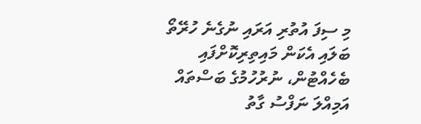މި ސިފަ އުތުރި އަރައި ނުގެނެ ހުރޭތޯ ބަލައި އެކަން މައިތިރިކޮށްފައި ބެހެއްޓުން، ނުރުހުމުގެ ބަސްތައް އަމިއްލަ ނަފްސު ގާތު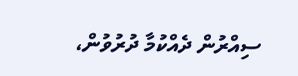ސިއްރުން ދެއްކުމާ ދުރުވުން،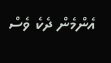އެންމެން ދެކެ ވެސް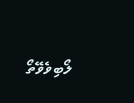ލޯބިވެވޭތޯ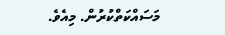މަސައްކަތްކުރުން. މިއެވެ.